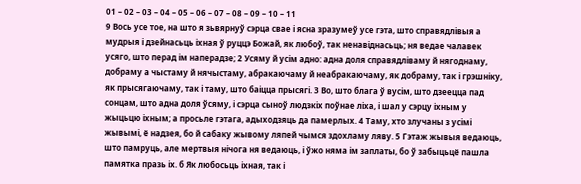01 – 02 – 03 – 04 – 05 – 06 – 07 – 08 – 09 – 10 – 11
9 Вось усе тое, на што я зьвярнуў сэрца свае і ясна зразумеў усе гэта, што справядлівыя а мудрыя і дзейнасьць іхная ў руццэ Божай, як любоў, так ненавіднасьць; ня ведае чалавек усяго, што перад ім наперадзе; 2 Усяму й усім адно: адна доля справядліваму й нягоднаму, добраму а чыстаму й нячыстаму, абракаючаму й неабракаючаму, як добраму, так і грэшніку, як прысягаючаму, так і таму, што баіцца прысягі. З Во, што блага ў вусім, што дзеецца пад сонцам, што адна доля ўсяму, і сэрца сыноў людзкіх поўнае ліха, і шал у сэрцу іхным у жыцьцю іхным; а просьле гэтага, адыходзяць да памерлых. 4 Таму, хто злучаны з усімі жывымі, ё надзея, бо й сабаку жывому ляпей чымся здохламу ляву. 5 Гэтаж жывыя ведаюць, што памруць, але мертвыя нічога ня ведаюць, і ўжо няма ім заплаты, бо ў забыцьцё пашла памятка празь іх. б Як любосьць іхная, так і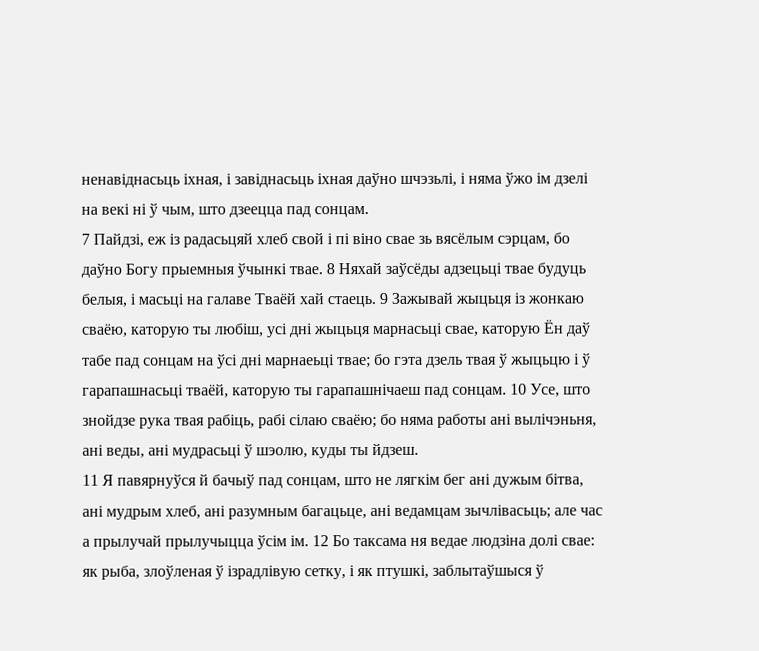ненавіднасьць іхная, і завіднасьць іхная даўно шчэзьлі, і няма ўжо ім дзелі на векі ні ў чым, што дзеецца пад сонцам.
7 Пайдзі, еж із радасьцяй хлеб свой і пі віно свае зь вясёлым сэрцам, бо даўно Богу прыемныя ўчынкі твае. 8 Няхай заўсёды адзецьці твае будуць белыя, і масьці на галаве Тваёй хай стаець. 9 Зажывай жыцьця із жонкаю сваёю, каторую ты любіш, усі дні жыцьця марнасьці свае, каторую Ён даў табе пад сонцам на ўсі дні марнаеьці твае; бо гэта дзель твая ў жыцьцю і ў гарапашнасьці тваёй, каторую ты гарапашнічаеш пад сонцам. 10 Усе, што знойдзе рука твая рабіць, рабі сілаю сваёю; бо няма работы ані вылічэньня, ані веды, ані мудрасьці ў шэолю, куды ты йдзеш.
11 Я павярнуўся й бачыў пад сонцам, што не лягкім бег ані дужым бітва, ані мудрым хлеб, ані разумным багацьце, ані ведамцам зычлівасьць; але час а прылучай прылучыцца ўсім ім. 12 Бо таксама ня ведае людзіна долі свае: як рыба, злоўленая ў ізрадлівую сетку, і як птушкі, заблытаўшыся ў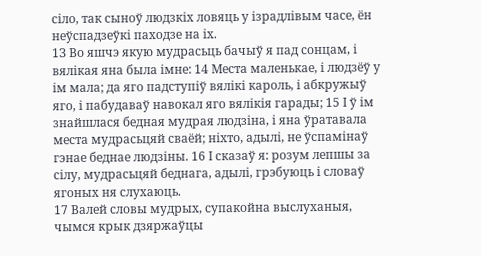сіло, так сыноў людзкіх ловяць у ізрадлівым часе, ён неўспадзеўкі паходзе на іх.
1З Во яшчэ якую мудрасьць бачыў я пад сонцам, і вялікая яна была імне: 14 Места маленькае, і людзёў у ім мала; да яго падступіў вялікі кароль, і абкружыў яго, і пабудаваў навокал яго вялікія гарады; 15 І ў ім знайшлася бедная мудрая людзіна, і яна ўратавала места мудрасьцяй сваёй; ніхто, адылі, не ўспамінаў гэнае беднае людзіны. 16 І сказаў я: розум лепшы за сілу, мудрасьцяй беднага, адылі, грэбуюць і словаў ягоных ня слухаюць.
17 Валей словы мудрых, супакойна выслуханыя, чымся крык дзяржаўцы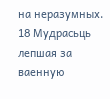на неразумных.
18 Мудрасьць лепшая за ваенную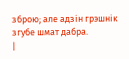зброю; але адзін грэшнік згубе шмат дабра.
|